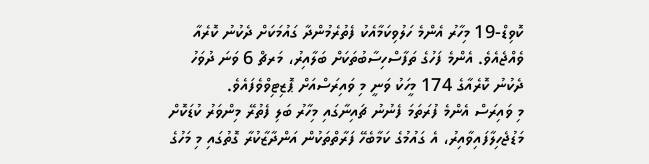ކޮވިޑް-19 މިހާރު އެންމެ ހަލުވިކަމާއެކު ފެތުރެމުންދާ ގައުމަކަށް ދެކުނު ކޮރެއާ ވެއްޖެއެވެ. އެންމެ ފަހުގެ ތަފާސްހިސާބުތަކަށް ބަލާއިރު، މަރޗް 6 ވަނަ ދުވަހު ދެކުނު ކޮރެއާގެ 174 މީހަކު ވަނީ މި ވައިރަސްއަށް ޕޮޒިޓިވްވެފައެވެ.
މި ވައިރަސް އެންމެ ފުރަތަމަ ފެނުނު ޗައިނާގައި މިހާރު ބަލި ފެތުރޭ މިންވަރު ކުޑަކޮށް މަޑުޖެހިލާފައިވާއިރު، އެ ގައުމުގެ ކަމާބެހޭ ފަރާތްތަކުން އަންދާޒާކުރާ ގޮތުގައި މި މަހުގެ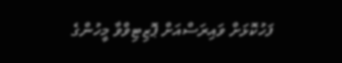ފަހުކޮޅަށް ވައިރަސްއަށް ޕޮޒިޓިވްވާ މީހުންގެ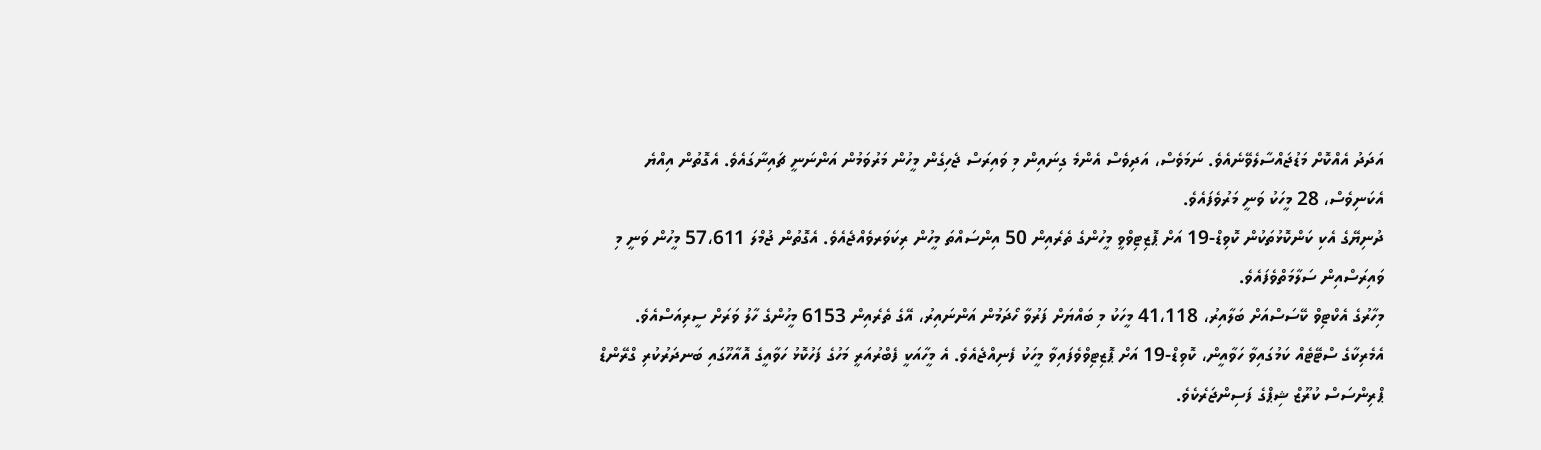އަދަދު އެއްކޮށް މަޑުޖައްސާލެވޭނެއެވެ. ނަމަވެސް، އަދިވެސް އެންމެ ގިނައިން މި ވައިރަސް ޖެހިގެން މީހުން މަރުވަމުން އަންނަނީ ޗައިނާގައެވެ. އެގޮތުން އިއްޔެ އެކަނިވެސް، 28 މީހަކު ވަނީ މަރުވެފައެވެ.
ދުނިޔޭގެ އެކި ކަންކޮޅުތަކުން ކޮވިޑް-19 އަށް ޕޮޒިޓިވްވީ މީހުންގެ ތެރެއިން 50 އިންސައްތަ މީހުން ރިކަވަރވެއްޖެއެވެ. އެގޮތުން ޖުމްލަ 57،611 މީހުން ވަނީ މި ވައިރަސްއިން ސަލާމަތްވެފައެވެ.
މިހާރުގެ އެކްޓިވް ކޭސަސްއަށް ބަލާއިރު، 41،118 މީހަކު މި ބައްޔަށް ފަރުވާ ހޯދަމުން އަންނައިރު، އޭގެ ތެރެއިން 6153 މީހުންގެ ހާލު ވަރަށް ސީރިއަސްއެވެ.
އެމެރިކާގެ ސްޓޭޓެއް ކަމުގައިވާ ހަވާއީން، ކޮވިޑް-19 އަށް ޕޮޒިޓިވްވެފައިވާ މީހަކު ފެނިއްޖެއެވެ. އެ މީހާއަކީ ފެބްރުއަރީ މަހުގެ ފަހުކޮޅު ހަވާއީގެ އޮއާހޫގައި ބަނދަރުކުރި ގްރޭންޑް ޕްރިންސަސް ކުރޫޒް ޝިޕްގެ ފަސިންޖަރެކެވެ.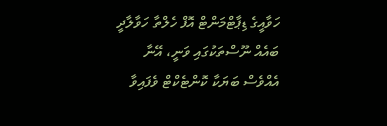ހަވާއީގެ ޑިޕާޓްމަންޓް އޮފް ހެލްތާ ހަވާލާދީ ބައެއް ނޫސްތަކުގައި ވަނީ، އޭނާ އެއްވެސް ބަޔަކާ ކޮންޓެކްޓް ވެފައިވާ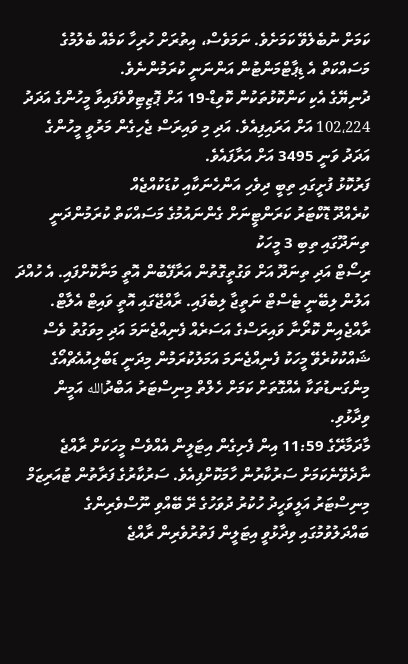ކަމަށް ނުބެލެވޭ ކަމަށެވެ. ނަމަވެސް، އިތުރަށް ހުރިހާ ކަމެއް ބެލުމުގެ މަސައްކަތް އެ ޑިޕާޓްމަންޓުން އަންނަނީ ކުރަމުންނެވެ.
ދުނިޔޭގެ އެކި ކަންކޮޅުތަކުން ކޮވިޑް-19 އަށް ޕޮޒިޓިވްވެފައިވާ މީހުންގެ އަދަދު 102،224 އަށް އަރައިފިއެވެ. އަދި މި ވައިރަސް ޖެހިގެން މަރުވީ މީހުންގެ އަދަދު ވަނީ 3495 އަށް އަރާފައެވެ.
ފަރުކޮޅު ފުށީގައި ތިބީ ދިވެހި އަންހެނަކާއި ކުޑަކުއްޖެއް
ކުރެއްދޫ ޑޮކްޓަރު ކަރަންޓީނަށް ގެންނައުމުގެ މަސައްކަތް ކުރަމުންދަނީ
ތިނަދޫގައި ތިބި 3 މީހަކު
ރިސޯޓް އަދި ތިނަދޫ އަށް ވަގުތީގޮތުން އަރާފޭބުން އޮތީ މަނާކޮށްފައި. އެ ހުއްދަ އަލުން ލިބޭނީ ޓެސްޓް ނަތީޖާ ލިބެފައި. ރާއްޖޭގައި އޮތީ ވައިޓް އެލާޓް.
ރާއްޖެއިން ކޮރޯނާ ވައިރަސްގެ އަސަރެއް ފެނިއްޖެނަމަ އަދި މިވަގުތު ވެސް ޝައްކުކުރެވޭ މީހަކު ފެނިއްޖެނަމަ އަމަލުކުރަމުން މިދަނީ ޑަބްލިއުއެޗްއޯގެ މިންގަނޑުތަކާ އެއްގޮތަށް ކަމަށް ހެލްތް މިނިސްޓަރު އަބްދުالله އަމީން ވިދާޅުވި.
މާދަމާރޭގެ 11:59 އިން ފެށިގެން އިޓަލީން އެއްވެސް މީހަކަށް ރާއްޖެ ނާދެވޭނެކަމަށް ސަރުކާރުން ހާމަކޮށްފިއެވެ. ސަރުކާރުގެ ފަރާތުން ޓުއަރިޒަމް މިނިސްޓަރު އަލީވަހީދު ހުކުރު ދުވަހުގެ ރޭ ބޭއްވި ނޫސްވެރިންގެ ބައްދަލުވުމުގައި ވިދާޅުވީ އިޓަލީން ފަތުރުވެރިން ރާއްޖެ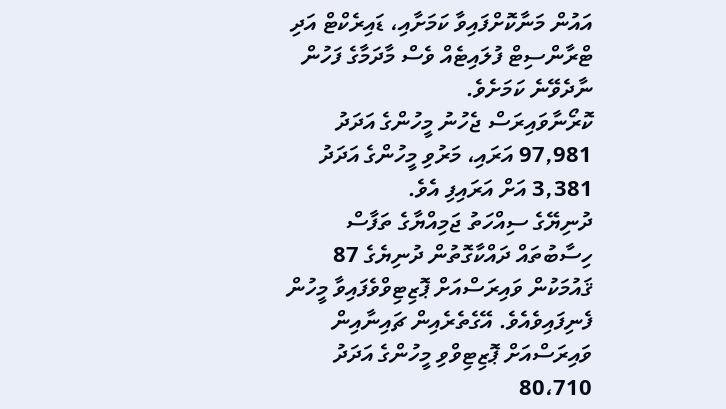އައުން މަނާކޮށްފައިވާ ކަމަށާއި، ޑައިރެކްޓް އަދި ޓްރާންސިޓް ފުލައިޓެއް ވެސް މާދަމާގެ ފަހުން ނާދެވޭނެ ކަމަށެވެ.
ކޮރޯނާވައިރަސް ޖެހުނު މީހުންގެ އަދަދު 97,981 އަރައި، މަރުވި މީހުންގެ އަދަދު 3,381 އަށް އަރައިފި އެވެ.
ދުނިޔޭގެ ސިއްހަތު ޖަމިއްޔާގެ ތަފާސް ހިސާބުތައް ދައްކާގޮތުން ދުނިޔެގެ 87 ޤައުމަކުން ވައިރަސްއަށް ޕޮޒިޓިވްވެފައިވާ މީހުން ފެނިފައިވެއެވެ. އޭގެތެރެއިން ޗައިނާއިން ވައިރަސްއަށް ޕޮޒިޓިވްވި މީހުންގެ އަދަދު 80،710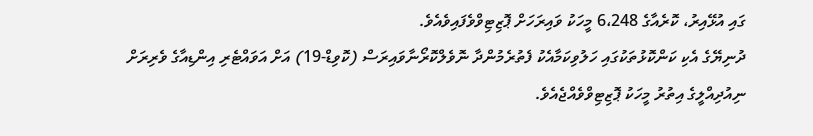ގައި އުޅޭއިރު، ކޮރެއާގެ 6،248 މީހަކު ވައިރަހަށް ޕޮޒިޓިވްވެފައިވެއެވެ.
ދުނިޔޭގެ އެކި ކަންކޮޅުތަކުގައި ހަލުވިކަމާއެކު ފެތުރެމުންދާ ނޮވެލްކޮރޯނާވައިރަސް (ކޮވިޑް-19) އަށް އަވައްޓެރި އިންޑިއާގެ ވެރިރަށް ނިއުދިއްލީގެ އިތުރު މީހަކު ޕޮޒިޓިވްވެއްޖެއެވެ.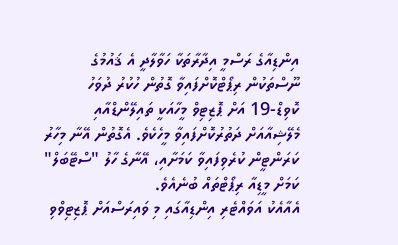އިންޑިއާގެ ރަސްމީ އިދާރާތަކާ ހަވާލާދީ އެ ޤައުމުގެ ނޫސްތަކުން ރިޕޯޓްކޮށްފައިވާ ގޮތުން ހުކުރު ދުވަހު ކޮވިޑް-19 އަށް ޕޮޒިޓިވް މީހާއަކީ ތައިލޭންޑްއާއި މެލޭޝިއާއަށް ދަތުރުކޮށްފައިވާ މީހެކެވެ. އެގޮތުން އޭނާ މިހާރު ކަރަންޓީން ކުރެވިފައިވާ ކަމަށާއި، އޭނާގެ ހާލު "ސްޓޭބަލް" ކަމަށް މީޑިއާ ރިޕޯޓްތައް ބުނެއެވެ.
އެއާއެކު އަވައްޓެރި އިންޑިއާގައި މި ވައިރަސްއަށް ޕޮޒިޓިވްވި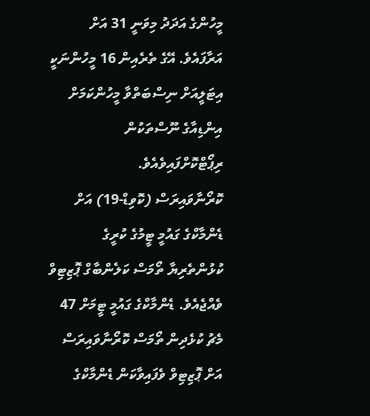މީހުންގެ އަދަދު މިވަނީ 31 އަށް އަރާފައެވެ. އޭގެ ތެރެއިން 16 މީހުންނަކީ އިޓަލީއަށް ނިސްބަތްވާ މީހުންކަމަށް އިންޑިއާގެ ނޫސްތަކުން ރިޕޯޓްކޮށްފައިވެއެވެ.
ކޮރޯނާވައިރަސް (ކޮވިޑް-19) އަށް ޑެންމާކްގެ ގައުމީ ޓީމުގެ ކުރީގެ ކުޅުންތެރިޔާ ތޯމަސް ކަލެންބާގް ޕޮޒިޓިވް ވެއްޖެއެވެ. ޑެންމާކްގެ ގައުމީ ޓީމަށް 47 މެޗު ކުޅެދިން ތޯމަސް ކޮރޯނާވައިރަސް އަށް ޕޮޒިޓިވް ވެފައިވާކަން ޑެންމާކްގެ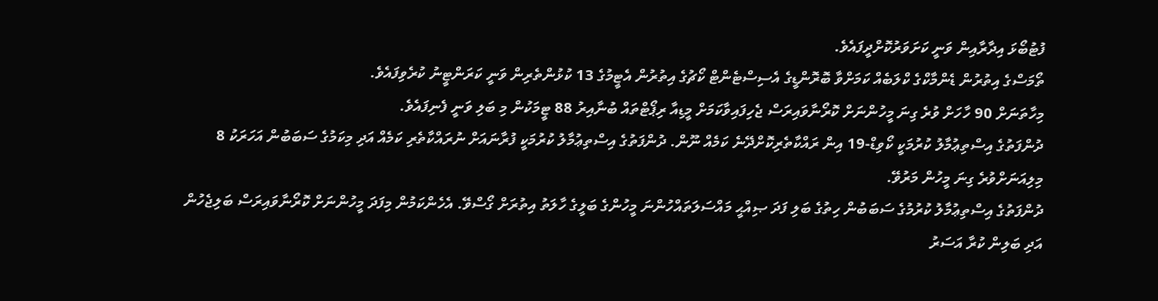ފުޓުބޯޅަ އިދާރާއިން ވަނީ ކަށަވަރުކޮށްދީފައެވެ.
ތޯމަސްގެ އިތުރުން ޑެންމާކްގެ ކްލަބެއް ކަމަށްވާ ބޮރޮންޑީގެ އެސިސްޓެންޓް ކޯޗުގެ އިތުރުން އެޓީމުގެ 13 ކުޅުންތެރިން ވަނީ ކަރަންޓީނު ކުރެވިފައެވެ.
މިހާތަނަށް 90 ހާހަށް ވުރެ ގިނަ މީހުންނަށް ކޮރޯނާވައިރަސް ޖެހިފައިވާކަމަށް މީޑިއާ ރިޕޯޓްތައް ބުނާއިރު 88 ޓީމަކުން މި ބަލި ވަނީ ފެނިފައެވެ.
ދުންފަތުގެ އިސްތިޢުމާލު ކުރުމަކީ ކޯވިޑް-19 އިން ރައްކާތެރިކޮށްދޭނެ ކަމެއް ނޫން. ދުންފަތުގެ އިސްތިޢުމާލު ކުރުމަކީ ފުރާނައަށް ނުރައްކާތެރި ކަމެއް އަދި މިކަމުގެ ސަބަބުން އަހަރަކު 8 މިލިއަނަށްވުރެ ގިނަ މީހުން މަރުވޭ.
ދުންފަތުގެ އިސްތިޢުމާލު ކުރުމުގެ ސަބަބުން ހިތުގެ ބަލި ފަދަ ޞިއްޙީ މައްސަލަތައްހުންނަ މީހުންގެ ބަލީގެ ހާލަތު އިތުރަށް ގޯސްވޭ. އެހެންކަމުން މިފަދަ މީހުންނަށް ކޮރޯނާވައިރަސް ބަލިޖެހުން އަދި ބަލިން ކުރާ އަސަރު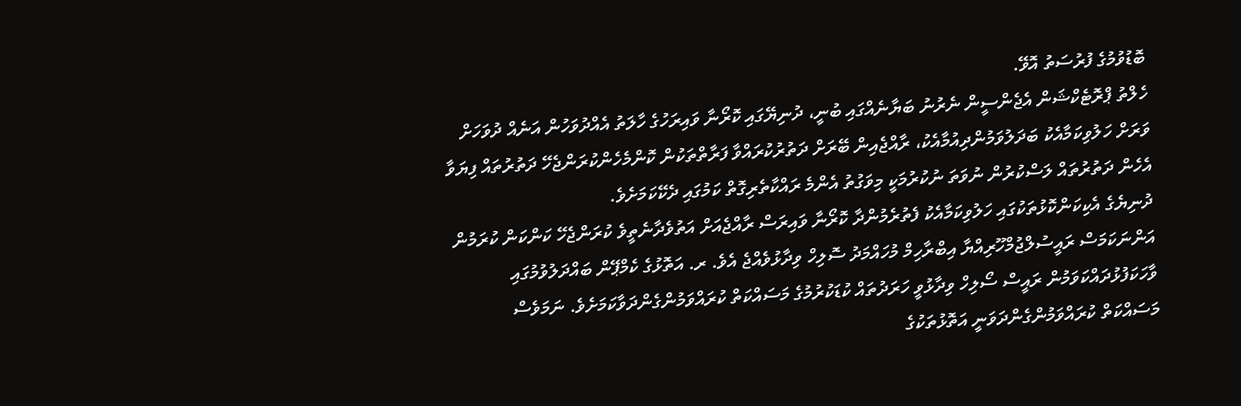ބޮޑުވުމުގެ ފުރުސަތު އޮވޭ.
ހެލްތު ޕްރޮޓެކްޝަން އެޖެންސީން ނެރުނު ބަޔާނެއްގައި ބުނީ، ދުނިޔޭގައި ކޮރޯނާ ވައިރަހުގެ ހާލަތު އެއްދުވަހުން އަނެއް ދުވަހަށް ވަރަށް ހަލުވިކަމާއެކު ބަދަލުވަމުންދިއުމާއެކު، ރާއްޖެއިން ބޭރަށް ދަތުރުކުރައްވާ ފަރާތްތަކުން ކޮންމެހެންކުރަންޖެހޭ ދަތުރުތައް ފިޔަވާ އެހެން ދަތުރުތައް ލަސްކުރުން ނުވަތަ ނުކުރުމަކީ މިވަގުތު އެންމެ ރައްކާތެރިގޮތް ކަމުގައި ދެކޭކަމަށެވެ.
ދުނިޔެގެ އެކިކަންކޮޅުތަކުގައި ހަލުވިކަމާއެކު ފެތުރެމުންދާ ކޮރޯނާ ވައިރަސް ރާއްޖެއަށް އަތުވެދާނެތީވެ ކުރަންޖެހޭ ކަންކަން ކުރަމުން އަންނަކަމަސް ރައީސުލްޖުމްހޫރިއްޔާ އިބްރާހިމް މުހައްމަދު ސޮލިހް ވިދާޅުވެއްޖެ އެވެ. ރ. އަތޮޅުގެ ކެމްޕޭން ބައްދަލުވުމުގައި ވާހަކަފުޅުދައްކަވަމުން ރައީސް ސޯލިހް ވިދާޅުވީ ހަރަދުތައް ކުޑަކުރުމުގެ މަސައްކަތް ކުރައްވަމުންގެންދަވާކަމަށެވެ. ނަމަވެސް މަސައްކަތް ކުރައްވަމުންގެންދަވަނީ އަތޮޅުތަކުގެ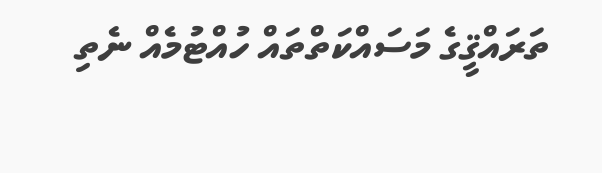ތަރައްޤީގެ މަސައްކަތްތައް ހުއްޓުމެއް ނެތި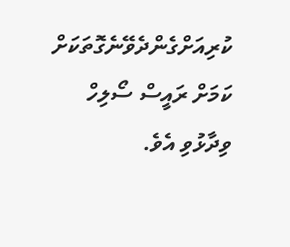ކުރިއަށްގެންދެވޭނެގޮތަކަށް ކަމަށް ރައީސް ސޯލިހް ވިދާޅުވި އެވެ.